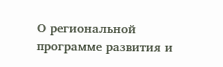О региональной программе развития и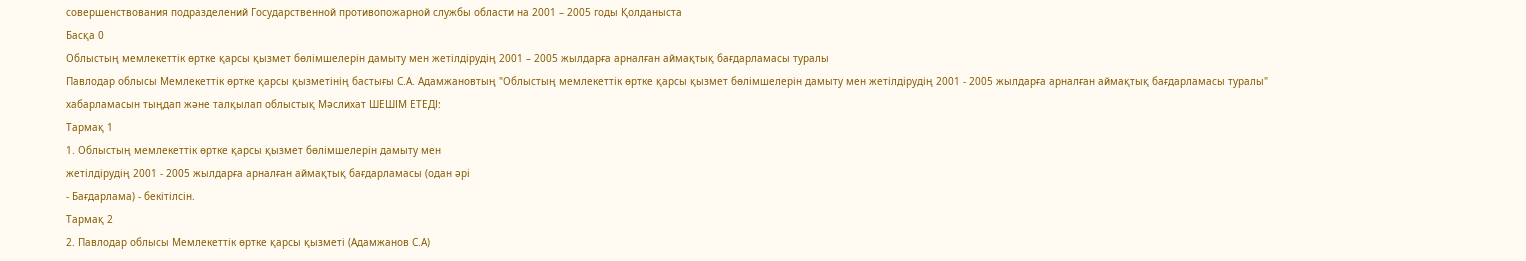совершенствования подразделений Государственной противопожарной службы области на 2001 – 2005 годы Қолданыста
Басқа 0
Облыстың мемлекеттік өртке қарсы қызмет бөлімшелерін дамыту мен жетілдірудің 2001 – 2005 жылдарға арналған аймақтық бағдарламасы туралы
Павлодар облысы Мемлекеттік өртке қарсы қызметінің бастығы С.А. Адамжановтың "Облыстың мемлекеттік өртке қарсы қызмет бөлімшелерін дамыту мен жетілдірудің 2001 - 2005 жылдарға арналған аймақтық бағдарламасы туралы" хабарламасын тыңдап және талқылап облыстық Мәслихат ШЕШІМ ЕТЕДІ:
Тармақ 1
1. Облыстың мемлекеттік өртке қарсы қызмет бөлімшелерін дамыту мен
жетілдірудің 2001 - 2005 жылдарға арналған аймақтық бағдарламасы (одан әрі
- Бағдарлама) - бекітілсін.
Тармақ 2
2. Павлодар облысы Мемлекеттік өртке қарсы қызметі (Адамжанов С.А)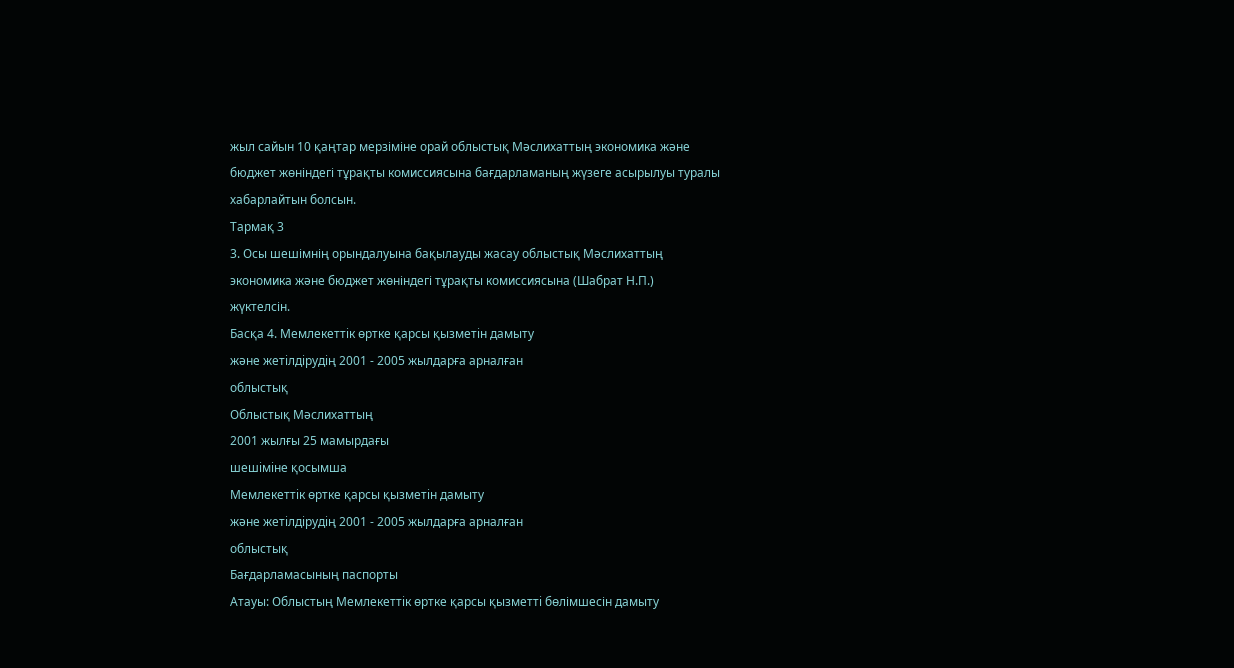жыл сайын 10 қаңтар мерзіміне орай облыстық Мәслихаттың экономика және
бюджет жөніндегі тұрақты комиссиясына бағдарламаның жүзеге асырылуы туралы
хабарлайтын болсын.
Тармақ 3
3. Осы шешімнің орындалуына бақылауды жасау облыстық Мәслихаттың
экономика және бюджет жөніндегі тұрақты комиссиясына (Шабрат Н.П.)
жүктелсін.
Басқа 4. Мемлекеттiк өртке қарсы қызметiн дамыту
және жетiлдiрудiң 2001 - 2005 жылдарға арналған
облыстық
Облыстық Мәслихаттың
2001 жылғы 25 мамырдағы
шешiмiне қосымша
Мемлекеттiк өртке қарсы қызметiн дамыту
және жетiлдiрудiң 2001 - 2005 жылдарға арналған
облыстық
Бағдарламасының паспорты
Атауы: Облыстың Мемлекеттiк өртке қарсы қызметтi бөлімшесін дамыту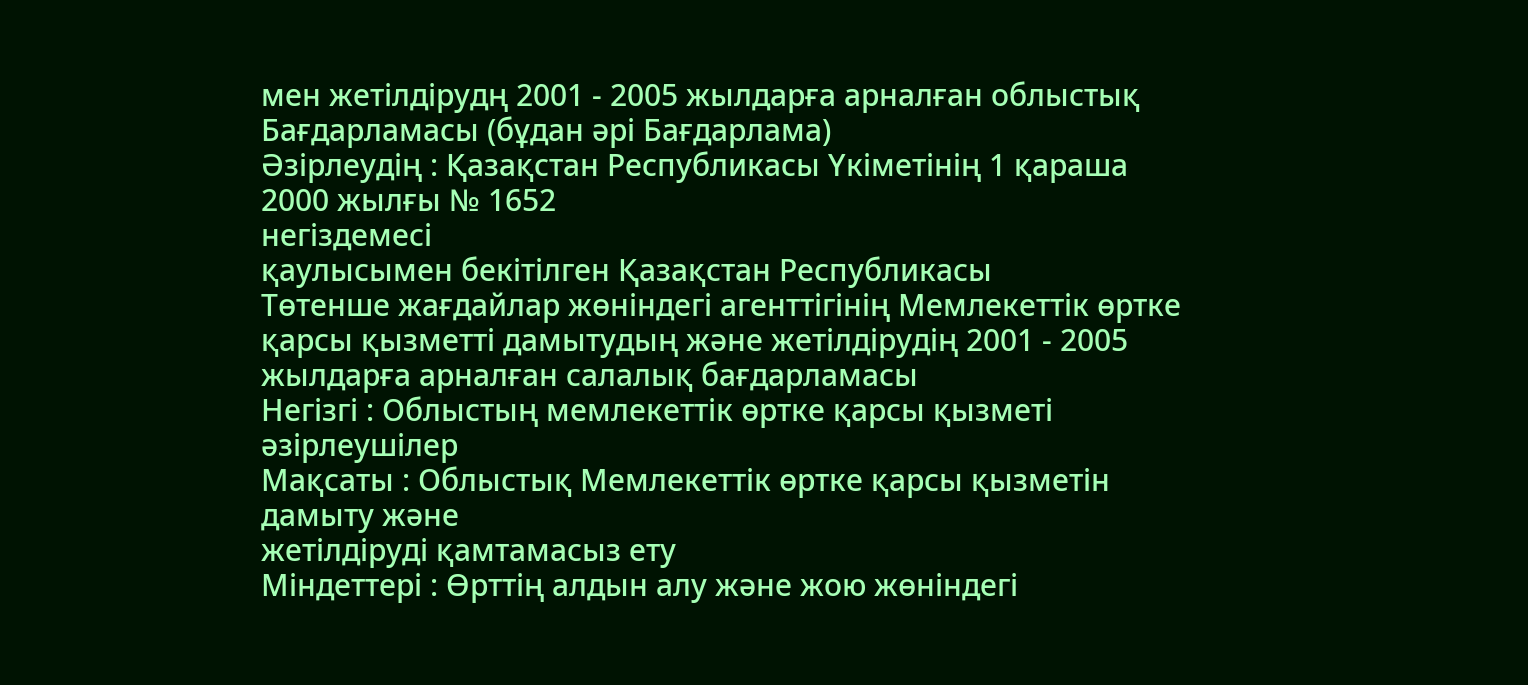мен жетілдірудң 2001 - 2005 жылдарға арналған облыстық
Бағдарламасы (бұдан әрi Бағдарлама)
Әзiрлеудiң : Қазақстан Республикасы Үкiметiнiң 1 қараша 2000 жылғы № 1652
негiздемесi
қаулысымен бекiтiлген Қазақстан Республикасы
Төтенше жағдайлар жөнiндегi агенттiгiнiң Мемлекеттiк өртке
қарсы қызметтi дамытудың және жетiлдiрудiң 2001 - 2005
жылдарға арналған салалық бағдарламасы
Негізгі : Облыстың мемлекеттік өртке қарсы қызметі
әзірлеушілер
Мақсаты : Облыстық Мемлекеттiк өртке қарсы қызметiн дамыту және
жетiлдiруді қамтамасыз ету
Мiндеттерi : Өрттің алдын алу және жою жөніндегі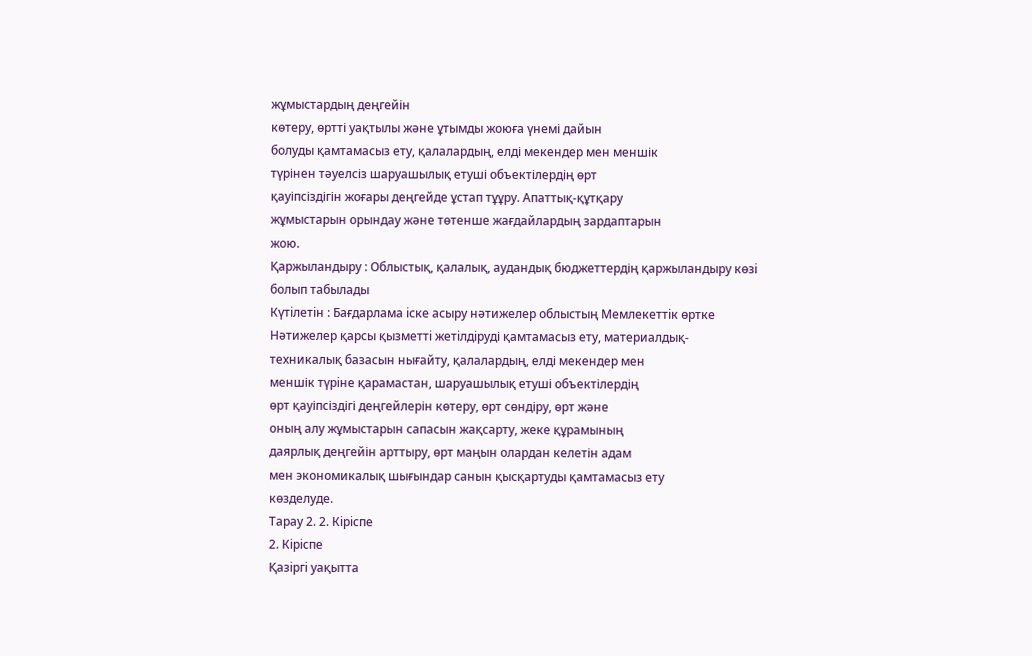жұмыстардың деңгейін
көтеру, өртті уақтылы және ұтымды жоюға үнемі дайын
болуды қамтамасыз ету, қалалардың, елді мекендер мен меншік
түрінен тәуелсіз шаруашылық етуші объектілердің өрт
қауіпсіздігін жоғары деңгейде ұстап тұұру. Апаттық-құтқару
жұмыстарын орындау және төтенше жағдайлардың зардаптарын
жою.
Қаржыландыру : Облыстық, қалалық, аудандық бюджеттердің қаржыландыру көзi
болып табылады
Күтiлетiн : Бағдарлама iске асыру нәтижелер облыстың Мемлекеттiк өртке
Нәтижелер қарсы қызметтi жетiлдiруді қамтамасыз ету, материалдық-
техникалық базасын нығайту, қалалардың, елді мекендер мен
меншік түрiне қарамастан, шаруашылық етуші объектілердің
өрт қауіпсіздігі деңгейлерін көтеру, өрт сөндіру, өрт және
оның алу жұмыстарын сапасын жақсарту, жеке құрамының
даярлық деңгейін арттыру, өрт маңын олардан келетін адам
мен экономикалық шығындар санын қысқартуды қамтамасыз ету
көзделуде.
Тарау 2. 2. Кiрiспе
2. Кiрiспе
Қазiргi уақытта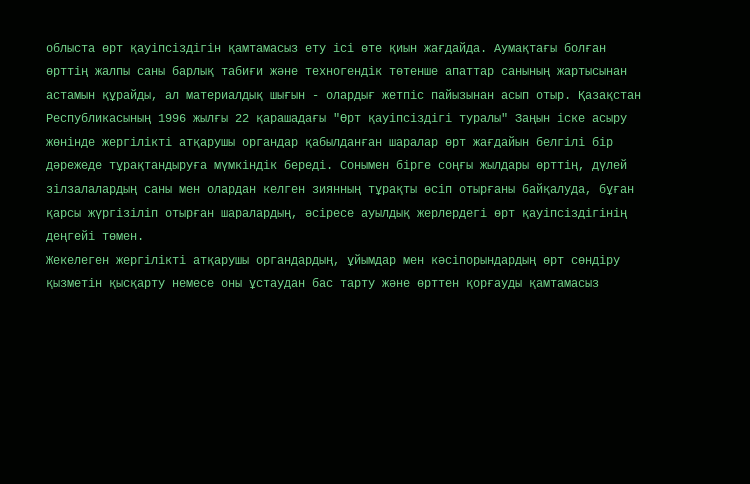облыста өрт қауiпсiздiгiн қамтамасыз ету iсi өте қиын жағдайда. Аумақтағы болған өрттiң жалпы саны барлық табиғи және техногендiк төтенше апаттар санының жартысынан астамын құрайды, ал материалдық шығын - олардығ жетпiс пайызынан асып отыр. Қазақстан Республикасының 1996 жылғы 22 қарашадағы "Өрт қауiпсiздiгi туралы" Заңын iске асыру жөнiнде жергiлiктi атқарушы органдар қабылданған шаралар өрт жағдайын белгiлi бiр дәрежеде тұрақтандыруға мүмкiндiк бередi. Сонымен бiрге соңғы жылдары өрттiң, дүлей зiлзалалардың саны мен олардан келген зиянның тұрақты өсiп отырғаны байқалуда, бұған қарсы жүргiзiлiп отырған шаралардың, әсiресе ауылдық жерлердегi өрт қауiпсiздiгiнiң деңгейi төмен.
Жекелеген жергiлiктi атқарушы органдардың, ұйымдар мен кәсiпорындардың өрт сөндiру қызметiн қысқарту немесе оны ұстаудан бас тарту және өрттен қорғауды қамтамасыз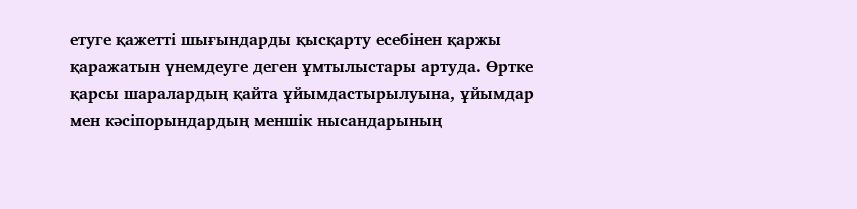етуге қажеттi шығындарды қысқарту есебiнен қаржы қаражатын үнемдеуге деген ұмтылыстары артуда. Өртке қарсы шаралардың қайта ұйымдастырылуына, ұйымдар мен кәсiпорындардың меншiк нысандарының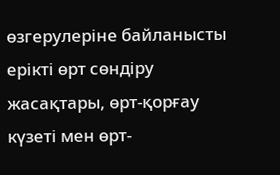өзгерулерiне байланысты ерiктi өрт сөндiру жасақтары, өрт-қорғау күзетi мен өрт-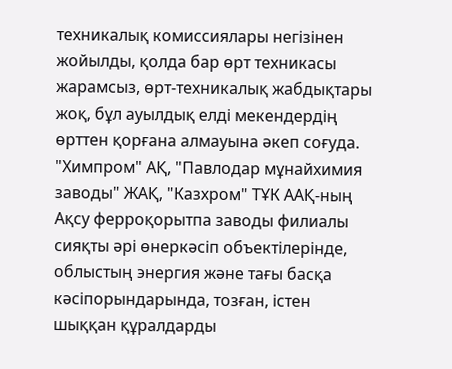техникалық комиссиялары негiзiнен жойылды, қолда бар өрт техникасы жарамсыз, өрт-техникалық жабдықтары жоқ, бұл ауылдық елдi мекендердiң өрттен қорғана алмауына әкеп соғуда. "Химпром" АҚ, "Павлодар мұнайхимия заводы" ЖАҚ, "Казхром" ТҰК ААҚ-ның Ақсу ферроқорытпа заводы филиалы сияқты әрi өнеркәсiп объектiлерiнде, облыстың энергия және тағы басқа кәсiпорындарында, тозған, iстен шыққан құралдарды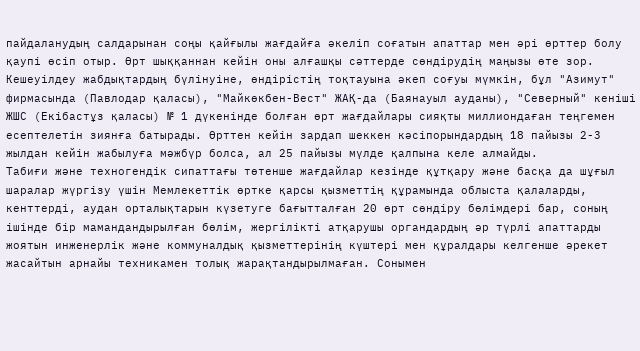пайдаланудың салдарынан соңы қайғылы жағдайға әкелiп соғатын апаттар мен әрi өрттер болу қаупi өсiп отыр. Өрт шыққаннан кейiн оны алғашқы сәттерде сөндiрудiң маңызы өте зор. Кешеуiлдеу жабдықтардың бүлiнуiне, өндiрiстiң тоқтауына әкеп соғуы мүмкiн, бұл "Азимут" фирмасында (Павлодар қаласы), "Майкөкбен-Вест" ЖАҚ-да (Баянауыл ауданы), "Северный" кенiшi ЖШС (Екiбастұз қаласы) № 1 дүкенiнде болған өрт жағдайлары сияқты миллиондаған теңгемен есептелетiн зиянға батырады. Өрттен кейiн зардап шеккен кәсiпорындардың 18 пайызы 2-3 жылдан кейiн жабылуға мәжбүр болса, ал 25 пайызы мүлде қалпына келе алмайды.
Табиғи және техногендiк сипаттағы төтенше жағдайлар кезiнде құтқару және басқа да шұғыл шаралар жүргiзу үшiн Мемлекеттiк өртке қарсы қызметтiң құрамында облыста қалаларды, кенттердi, аудан орталықтарын күзетуге бағытталған 20 өрт сөндiру бөлiмдерi бар, соның iшiнде бiр мамандандырылған бөлiм, жергiлiктi атқарушы органдардың әр түрлi апаттарды жоятын инженерлiк және коммуналдық қызметтерiнiң күштерi мен құралдары келгенше әрекет жасайтын арнайы техникамен толық жарақтандырылмаған. Сонымен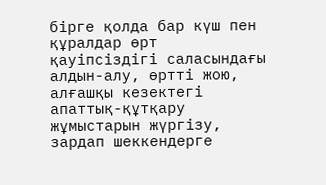бiрге қолда бар күш пен құралдар өрт қауiпсiздiгi саласындағы алдын-алу, өрттi жою, алғашқы кезектегi апаттық-құтқару жұмыстарын жүргiзу, зардап шеккендерге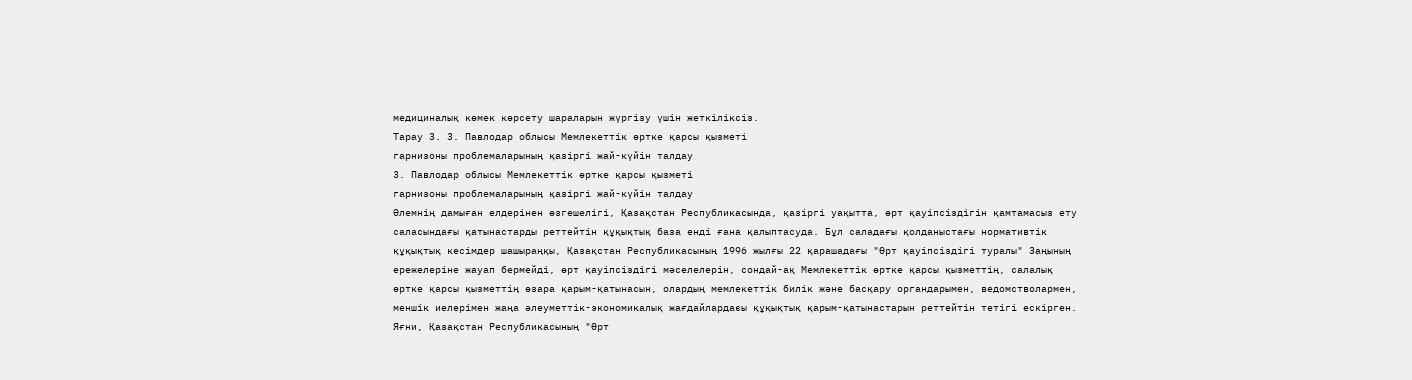медициналық көмек көрсету шараларын жүргiзу үшiн жеткiлiксiз.
Тарау 3. 3. Павлодар облысы Мемлекеттiк өртке қарсы қызметi
гарнизоны проблемаларының қазiргi жай-күйiн талдау
3. Павлодар облысы Мемлекеттiк өртке қарсы қызметi
гарнизоны проблемаларының қазiргi жай-күйiн талдау
Әлемнiң дамыған елдерiнен өзгешелiгi, Қазақстан Республикасында, қазiргi уақытта, өрт қауiпсiздiгiн қамтамасыз ету саласындағы қатынастарды реттейтiн құқықтық база ендi ғана қалыптасуда. Бұл саладағы қолданыстағы нормативтiк құқықтық кесiмдер шашыраңқы, Қазақстан Республикасының 1996 жылғы 22 қарашадағы "Өрт қауiпсiздiгi туралы" Заңының ережелерiне жауап бермейдi, өрт қауiпсiздiгi мәселелерiн, сондай-ақ Мемлекеттiк өртке қарсы қызметтiң, салалық өртке қарсы қызметтiң өзара қарым-қатынасын, олардың мемлекеттiк билiк және басқару органдарымен, ведомстволармен, меншiк иелерiмен жаңа әлеуметтiк-экономикалық жағдайлардаєы құқықтық қарым-қатынастарын реттейтiн тетiгi ескiрген. Яғни, Қазақстан Республикасының "Өрт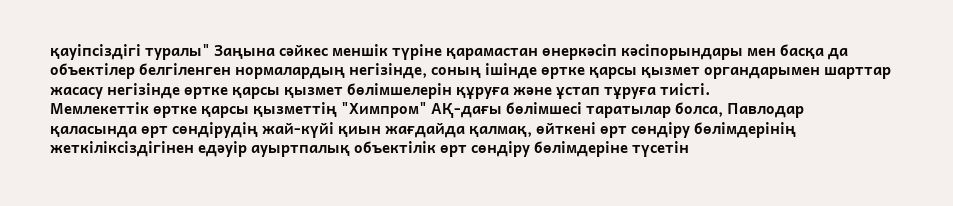қауiпсiздiгi туралы" Заңына сәйкес меншiк түрiне қарамастан өнеркәсiп кәсiпорындары мен басқа да объектiлер белгiленген нормалардың негiзiнде, соның iшiнде өртке қарсы қызмет органдарымен шарттар жасасу негiзінде өртке қарсы қызмет бөлiмшелерiн құруға және ұстап тұруға тиiстi.
Мемлекеттiк өртке қарсы қызметтiң "Химпром" АҚ-дағы бөлiмшесi таратылар болса, Павлодар қаласында өрт сөндiрудiң жай-күйi қиын жағдайда қалмақ, өйткенi өрт сөндiру бөлiмдерiнiң жеткiлiксiздiгiнен едәуiр ауыртпалық объектiлiк өрт сөндiру бөлiмдерiне түсетiн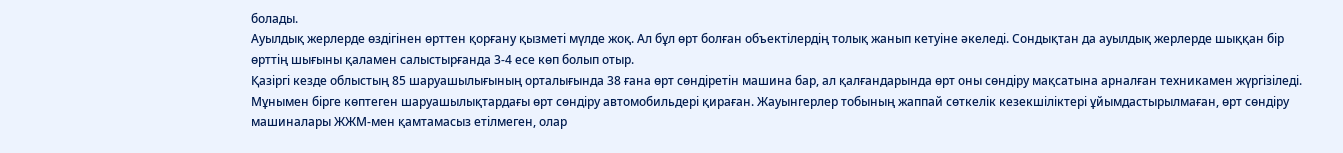болады.
Ауылдық жерлерде өздiгiнен өрттен қорғану қызметi мүлде жоқ. Ал бұл өрт болған объектiлердiң толық жанып кетуiне әкеледi. Сондықтан да ауылдық жерлерде шыққан бiр өрттiң шығыны қаламен салыстырғанда 3-4 есе көп болып отыр.
Қазiргi кезде облыстың 85 шаруашылығының орталығында 38 ғана өрт сөндiретiн машина бар, ал қалғандарында өрт оны сөндiру мақсатына арналған техникамен жүргiзiледi. Мұнымен бiрге көптеген шаруашылықтардағы өрт сөндiру автомобильдерi қираған. Жауынгерлер тобының жаппай сөткелiк кезекшiлiктерi ұйымдастырылмаған, өрт сөндiру машиналары ЖЖМ-мен қамтамасыз етiлмеген, олар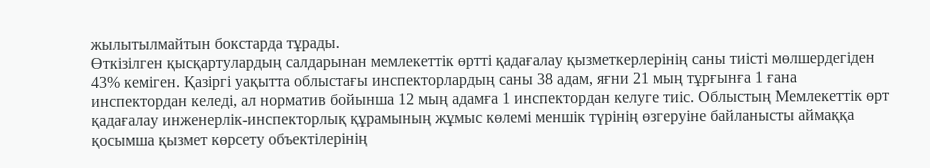жылытылмайтын бокстарда тұрады.
Өткiзiлген қысқартулардың салдарынан мемлекеттiк өрттi қадағалау қызметкерлерiнiң саны тиiстi мөлшердегiден 43% кемiген. Қазiргi уақытта облыстағы инспекторлардың саны 38 адам, яғни 21 мың тұрғынға 1 ғана инспектордан келедi, ал норматив бойынша 12 мың адамға 1 инспектордан келуге тиiс. Облыстың Мемлекеттiк өрт қадағалау инженерлiк-инспекторлық құрамының жұмыс көлемi меншiк түрiнiң өзгеруiне байланысты аймаққа қосымша қызмет көрсету объектiлерiнiң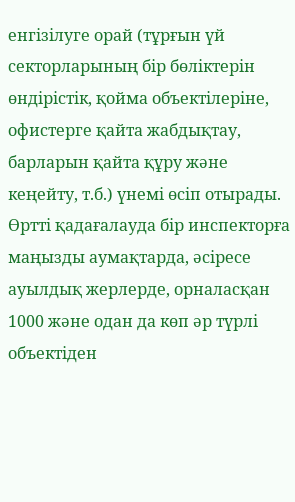енгiзiлуге орай (тұрғын үй секторларының бiр бөлiктерiн өндiрiстiк, қойма объектiлерiне, офистерге қайта жабдықтау, барларын қайта құру және кеңейту, т.б.) үнемi өсiп отырады. Өрттi қадағалауда бiр инспекторға маңызды аумақтарда, әсiресе ауылдық жерлерде, орналасқан 1000 және одан да көп әр түрлi объектiден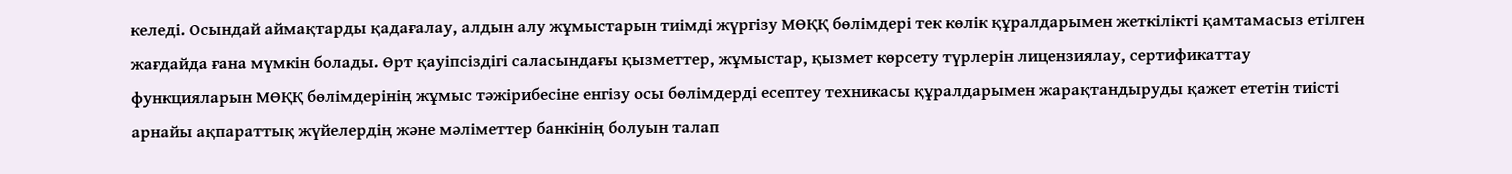келедi. Осындай аймақтарды қадағалау, алдын алу жұмыстарын тиiмдi жүргiзу МӨҚҚ бөлiмдерi тек көлiк құралдарымен жеткiлiктi қамтамасыз етiлген жағдайда ғана мүмкiн болады. Өрт қауiпсiздiгi саласындағы қызметтер, жұмыстар, қызмет көрсету түрлерiн лицензиялау, сертификаттау функцияларын МӨҚҚ бөлiмдерiнiң жұмыс тәжiрибесiне енгiзу осы бөлiмдердi есептеу техникасы құралдарымен жарақтандыруды қажет ететiн тиiстi арнайы ақпараттық жүйелердiң және мәлiметтер банкiнiң болуын талап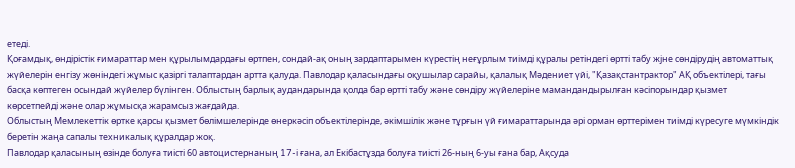етедi.
Қоғамдық, өндiрiстiк ғимараттар мен құрылымдардағы өртпен, сондай-ақ оның зардаптарымен күрестiң неғұрлым тиiмдi құралы ретiндегi өрттi табу жјне сөндiрудiң автоматтық жүйелерiн енгiзу жөнiндегi жұмыс қазiргi талаптардан артта қалуда. Павлодар қаласындағы оқушылар сарайы, қалалық Мәдениет үйi, "Қазақстантрактор" АҚ объектiлерi, тағы басқа көптеген осындай жүйелер бүлiнген. Облыстың барлық аудандарында қолда бар өрттi табу және сөндiру жүйелерiне мамандандырылған кәсiпорындар қызмет көрсетпейдi және олар жұмысқа жарамсыз жағдайда.
Облыстың Мемлекеттiк өртке қарсы қызмет бөлiмшелерiнде өнеркәсiп объектiлерiнде, әкiмшiлiк және тұрғын үй ғимараттарында әрi орман өрттерiмен тиiмдi күресуге мүмкiндiк беретiн жаңа сапалы техникалық құралдар жоқ.
Павлодар қаласының өзiнде болуға тиiстi 60 автоцистернаның 17-i ғана, ал Екiбастұзда болуға тиiстi 26-ның 6-уы ғана бар, Ақсуда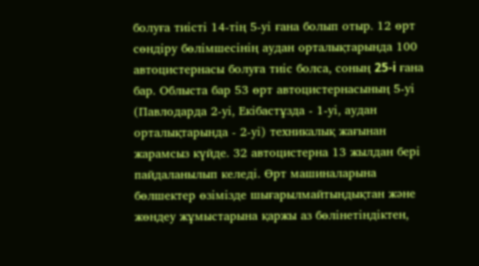болуға тиiстi 14-тiң 5-уi ғана болып отыр. 12 өрт сөндiру бөлiмшесiнiң аудан орталықтарында 100 автоцистернасы болуға тиiс болса, соның 25-i ғана бар. Облыста бар 53 өрт автоцистернасының 5-уi (Павлодарда 2-уi, Екiбастұзда - 1-уi, аудан орталықтарында - 2-уi) техникалық жағынан жарамсыз күйде. 32 автоцистерна 13 жылдан берi пайдаланылып келедi. Өрт машиналарына бөлшектер өзiмiзде шығарылмайтындықтан және жөндеу жұмыстарына қаржы аз бөлiнетiндiктен,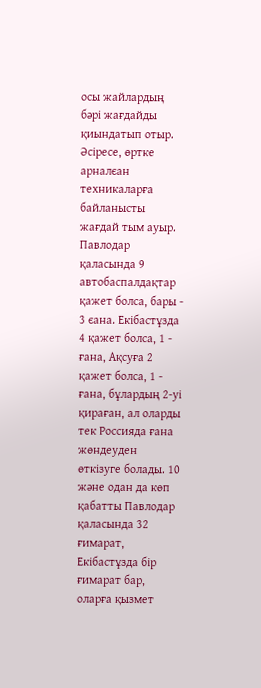осы жайлардың бәрi жағдайды қиындатып отыр.
Әсiресе, өртке арналєан техникаларға байланысты жағдай тым ауыр. Павлодар қаласында 9 автобаспалдақтар қажет болса, бары - 3 єана. Екiбастұзда 4 қажет болса, 1 - ғана, Ақсуға 2 қажет болса, 1 - ғана, бұлардың 2-уi қираған, ал оларды тек Россияда ғана жөндеуден өткiзуге болады. 10 және одан да көп қабатты Павлодар қаласында 32 ғимарат, Екiбастұзда бiр ғимарат бар, оларға қызмет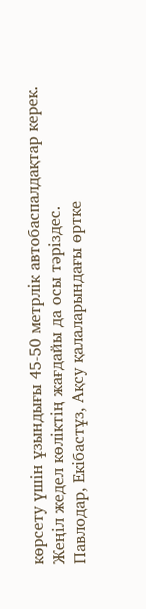көрсету үшiн ұзындығы 45-50 метрлiк автобаспалдақтар керек.
Жеңiл жедел көлiктiң жағдайы да осы тәрiздес.
Павлодар, Екiбастұз, Ақсу қалаларындағы өртке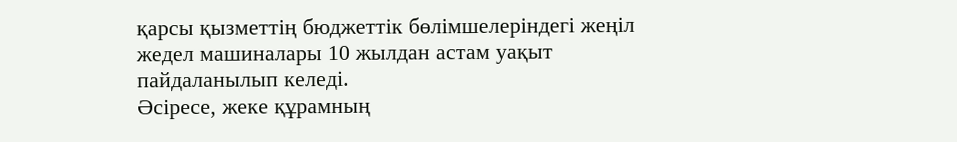қарсы қызметтiң бюджеттiк бөлiмшелерiндегi жеңiл жедел машиналары 10 жылдан астам уақыт пайдаланылып келедi.
Әсiресе, жеке құрамның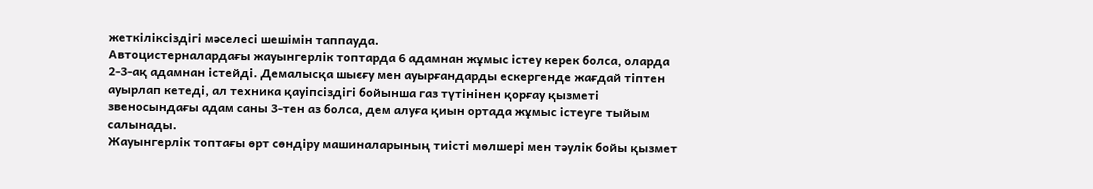жеткiлiксiздiгi мәселесi шешiмiн таппауда.
Автоцистерналардағы жауынгерлiк топтарда 6 адамнан жұмыс iстеу керек болса, оларда 2-3-ақ адамнан iстейдi. Демалысқа шыєғу мен ауырғандарды ескергенде жағдай тiптен ауырлап кетедi, ал техника қауiпсiздiгi бойынша газ түтiнiнен қорғау қызметi звеносындағы адам саны 3-тен аз болса, дем алуға қиын ортада жұмыс iстеуге тыйым салынады.
Жауынгерлiк топтағы өрт сөндiру машиналарының тиiстi мөлшерi мен тәулiк бойы қызмет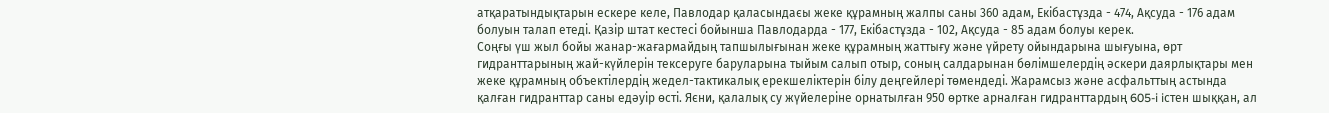атқаратындықтарын ескере келе, Павлодар қаласындаєы жеке құрамның жалпы саны 360 адам, Екiбастұзда - 474, Ақсуда - 176 адам болуын талап етедi. Қазiр штат кестесi бойынша Павлодарда - 177, Екiбастұзда - 102, Ақсуда - 85 адам болуы керек.
Соңғы үш жыл бойы жанар-жағармайдың тапшылығынан жеке құрамның жаттығу және үйрету ойындарына шығуына, өрт гидранттарының жай-күйлерiн тексеруге баруларына тыйым салып отыр, соның салдарынан бөлiмшелердiң әскери даярлықтары мен жеке құрамның объектiлердiң жедел-тактикалық ерекшелiктерiн бiлу деңгейлерi төмендедi. Жарамсыз және асфальттың астында қалған гидранттар саны едәуiр өстi. Яєни, қалалық су жүйелерiне орнатылған 950 өртке арналған гидранттардың 605-i iстен шыққан, ал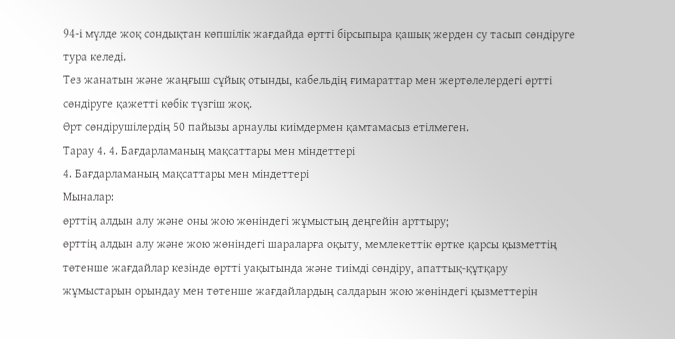94-i мүлде жоқ сондықтан көпшiлiк жағдайда өрттi бiрсыпыра қашық жерден су тасып сөндiруге тура келедi.
Тез жанатын және жаңғыш сұйық отынды, кабельдiң ғимараттар мен жертөлелердегi өрттi сөндiруге қажеттi көбiк түзгiш жоқ.
Өрт сөндiрушiлердiң 50 пайызы арнаулы киiмдермен қамтамасыз етiлмеген.
Тарау 4. 4. Бағдарламаның мақсаттары мен мiндеттерi
4. Бағдарламаның мақсаттары мен мiндеттерi
Мыналар:
өрттiң алдын алу және оны жою жөнiндегi жұмыстың деңгейiн арттыру;
өрттiң алдын алу және жою жөнiндегi шараларға оқыту, мемлекеттiк өртке қарсы қызметтiң төтенше жағдайлар кезiнде өрттi уақытында және тиiмдi сөндiру, апаттық-құтқару жұмыстарын орындау мен төтенше жағдайлардың салдарын жою жөнiндегi қызметтерiн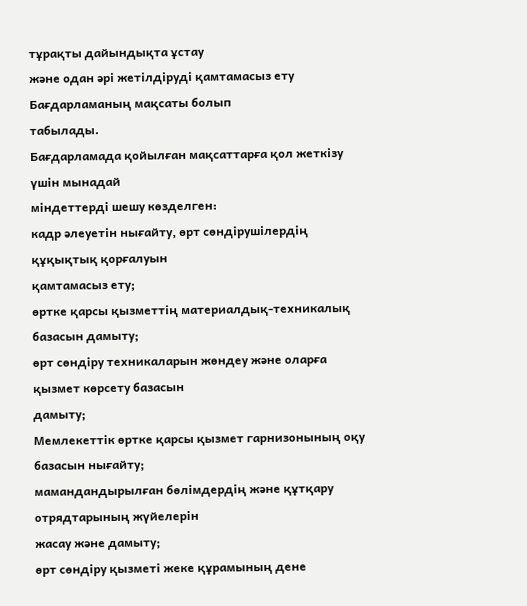тұрақты дайындықта ұстау
және одан әрi жетiлдiрудi қамтамасыз ету Бағдарламаның мақсаты болып
табылады.
Бағдарламада қойылған мақсаттарға қол жеткiзу үшiн мынадай
мiндеттердi шешу көзделген:
кадр әлеуетiн нығайту, өрт сөндiрушiлердiң құқықтық қорғалуын
қамтамасыз ету;
өртке қарсы қызметтiң материалдық-техникалық базасын дамыту;
өрт сөндiру техникаларын жөндеу және оларға қызмет көрсету базасын
дамыту;
Мемлекеттiк өртке қарсы қызмет гарнизонының оқу базасын нығайту;
мамандандырылған бөлiмдердiң және құтқару отрядтарының жүйелерiн
жасау және дамыту;
өрт сөндiру қызметi жеке құрамының дене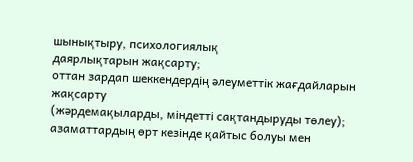шынықтыру, психологиялық
даярлықтарын жақсарту;
оттан зардап шеккендердiң әлеуметтiк жағдайларын жақсарту
(жәрдемақыларды, мiндеттi сақтандыруды төлеу);
азаматтардың өрт кезiнде қайтыс болуы мен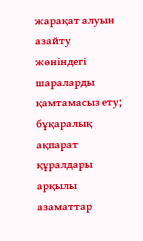жарақат алуын азайту
жөнiндегi шараларды қамтамасыз ету;
бұқаралық ақпарат құралдары арқылы азаматтар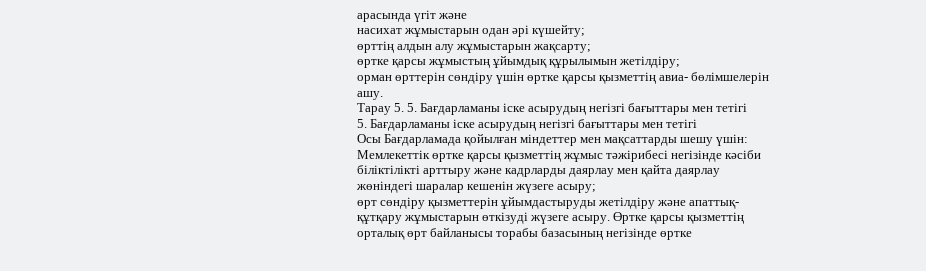арасында үгiт және
насихат жұмыстарын одан әрi күшейту;
өрттiң алдын алу жұмыстарын жақсарту;
өртке қарсы жұмыстың ұйымдық құрылымын жетiлдiру;
орман өрттерiн сөндiру үшiн өртке қарсы қызметтiң авиа- бөлiмшелерiн
ашу.
Тарау 5. 5. Бағдарламаны iске асырудың негiзгi бағыттары мен тетiгi
5. Бағдарламаны iске асырудың негiзгi бағыттары мен тетiгi
Осы Бағдарламада қойылған мiндеттер мен мақсаттарды шешу үшiн:
Мемлекеттiк өртке қарсы қызметтiң жұмыс тәжiрибесi негiзiнде кәсiби бiлiктiлiктi арттыру және кадрларды даярлау мен қайта даярлау жөнiндегi шаралар кешенiн жүзеге асыру;
өрт сөндiру қызметтерiн ұйымдастыруды жетiлдiру және апаттық-құтқару жұмыстарын өткiзудi жүзеге асыру. Өртке қарсы қызметтiң орталық өрт байланысы торабы базасының негiзiнде өртке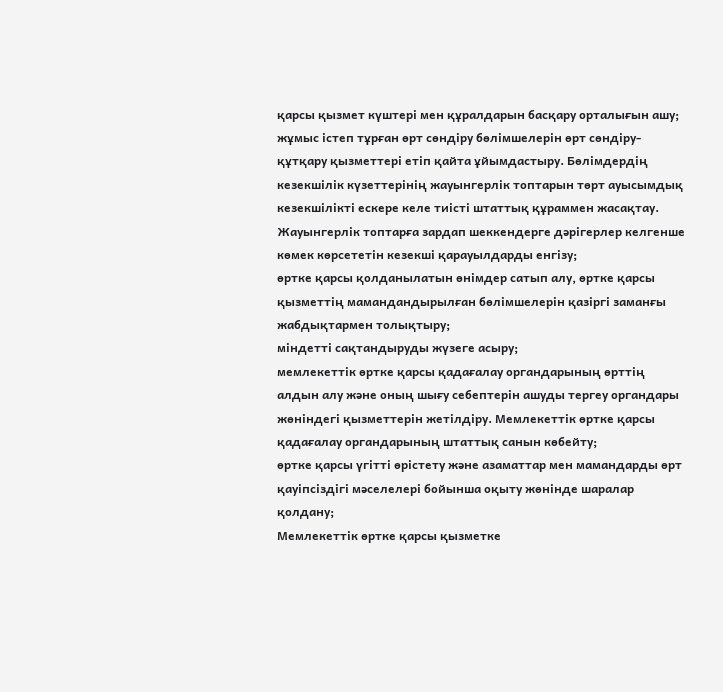қарсы қызмет күштерi мен құралдарын басқару орталығын ашу;
жұмыс iстеп тұрған өрт сөндiру бөлiмшелерiн өрт сөндiру-құтқару қызметтерi етiп қайта ұйымдастыру. Бөлiмдердiң кезекшiлiк күзеттерiнiң жауынгерлiк топтарын төрт ауысымдық кезекшiлiктi ескере келе тиiстi штаттық құраммен жасақтау. Жауынгерлiк топтарға зардап шеккендерге дәрiгерлер келгенше көмек көрсететiн кезекшi қарауылдарды енгiзу;
өртке қарсы қолданылатын өнiмдер сатып алу, өртке қарсы қызметтiң мамандандырылған бөлiмшелерiн қазiргi заманғы жабдықтармен толықтыру;
мiндеттi сақтандыруды жүзеге асыру;
мемлекеттiк өртке қарсы қадағалау органдарының өрттiң алдын алу және оның шығу себептерiн ашуды тергеу органдары жөнiндегi қызметтерiн жетiлдiру. Мемлекеттiк өртке қарсы қадағалау органдарының штаттық санын көбейту;
өртке қарсы үгiттi өрiстету және азаматтар мен мамандарды өрт
қауiпсiздiгi мәселелерi бойынша оқыту жөнiнде шаралар қолдану;
Мемлекеттiк өртке қарсы қызметке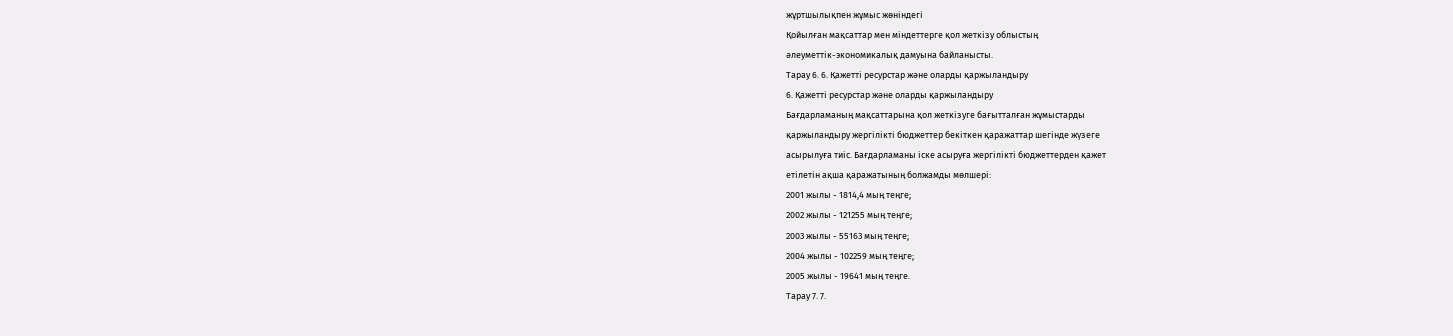жұртшылықпен жұмыс жөнiндегi
Қойылған мақсаттар мен мiндеттерге қол жеткiзу облыстың
әлеуметтiк-экономикалық дамуына байланысты.
Тарау 6. 6. Қажеттi ресурстар және оларды қаржыландыру
6. Қажеттi ресурстар және оларды қаржыландыру
Бағдарламаның мақсаттарына қол жеткiзуге бағытталған жұмыстарды
қаржыландыру жергiлiктi бюджеттер бекiткен қаражаттар шегiнде жүзеге
асырылуға тиiс. Бағдарламаны iске асыруға жергiлiктi бюджеттерден қажет
етiлетiн ақша қаражатының болжамды мөлшерi:
2001 жылы - 1814,4 мың теңге;
2002 жылы - 121255 мың теңге;
2003 жылы - 55163 мың теңге;
2004 жылы - 102259 мың теңге;
2005 жылы - 19641 мың теңге.
Тарау 7. 7.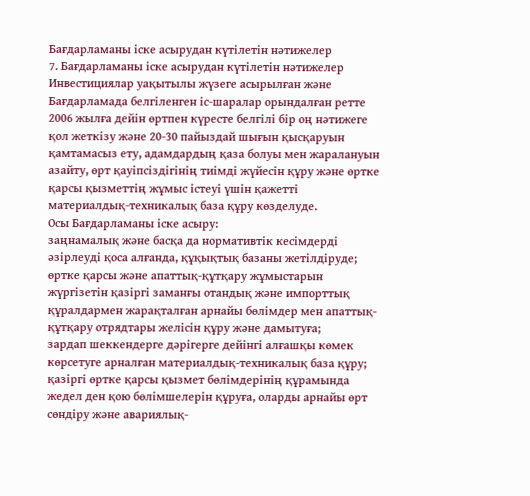Бағдарламаны iске асырудан күтiлетiн нәтижелер
7. Бағдарламаны iске асырудан күтiлетiн нәтижелер
Инвестициялар уақытылы жүзеге асырылған және Бағдарламада белгiленген iс-шаралар орындалған ретте 2006 жылға дейiн өртпен күресте белгiлi бiр оң нәтижеге қол жеткiзу және 20-30 пайыздай шығын қысқаруын қамтамасыз ету, адамдардың қаза болуы мен жаралануын азайту, өрт қауiпсiздiгiнiң тиiмдi жүйесiн құру және өртке қарсы қызметтiң жұмыс iстеуi үшiн қажеттi материалдық-техникалық база құру көзделуде.
Осы Бағдарламаны iске асыру:
заңнамалық және басқа да нормативтiк кесiмдердi әзiрлеудi қоса алғанда, құқықтық базаны жетiлдiруде;
өртке қарсы және апаттық-құтқару жұмыстарын жүргiзетiн қазiргi заманғы отандық және импорттық құралдармен жарақталған арнайы бөлiмдер мен апаттық-құтқару отрядтары желiсiн құру және дамытуға;
зардап шеккендерге дәрiгерге дейiнгi алғашқы көмек көрсетуге арналған материалдық-техникалық база құру;
қазiргi өртке қарсы қызмет бөлiмдерiнiң құрамында жедел ден қою бөлiмшелерiн құруға, оларды арнайы өрт сөндiру және авариялық-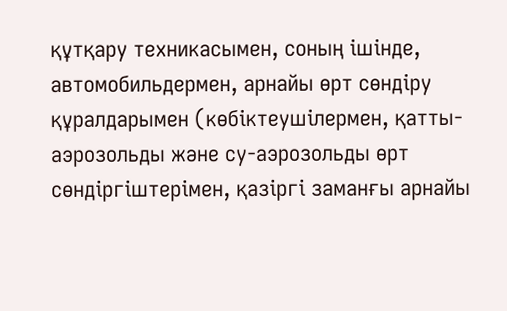құтқару техникасымен, соның iшiнде, автомобильдермен, арнайы өрт сөндiру құралдарымен (көбiктеушiлермен, қатты-аэрозольды және су-аэрозольды өрт сөндiргiштерiмен, қазiргi заманғы арнайы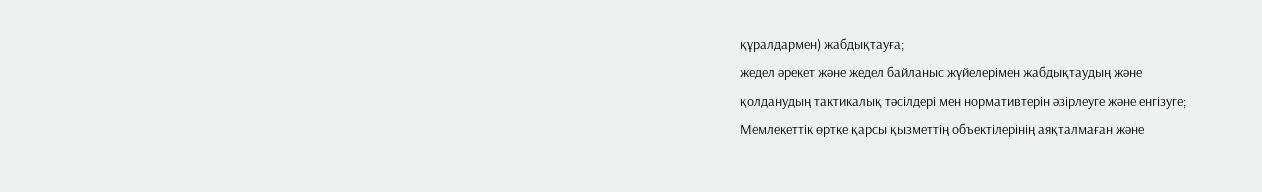құралдармен) жабдықтауға;
жедел әрекет және жедел байланыс жүйелерiмен жабдықтаудың және
қолданудың тактикалық тәсiлдерi мен нормативтерiн әзiрлеуге және енгiзуге;
Мемлекеттiк өртке қарсы қызметтiң объектiлерiнiң аяқталмаған және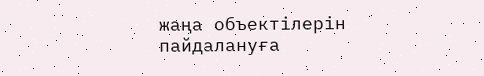жаңа объектiлерiн пайдалануға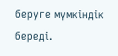беруге мүмкiндiк бередi.